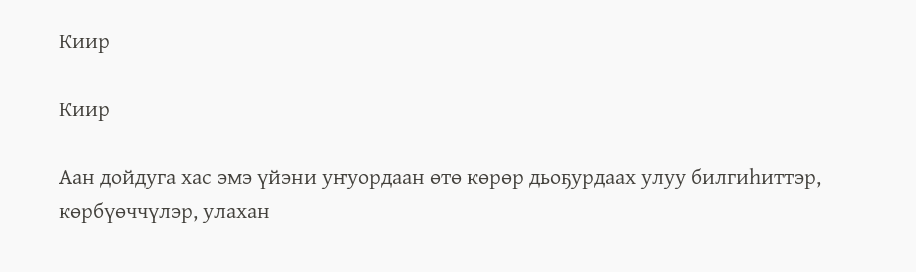Киир

Киир

Аан дойдуга хас эмэ үйэни уҥуордаан өтө көрөр дьоҕурдаах улуу билгиһиттэр, көрбүөччүлэр, улахан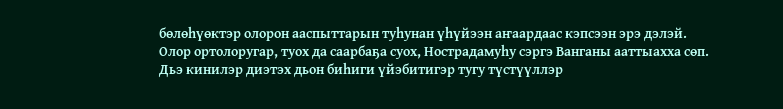бөлөһүөктэр олорон ааспыттарын туһунан үһүйээн аҥаардаас кэпсээн эрэ дэлэй. Олор ортолоругар, туох да саарбаҕа суох, Нострадамуһу сэргэ Ванганы ааттыахха сөп. Дьэ кинилэр диэтэх дьон биһиги үйэбитигэр тугу түстүүллэр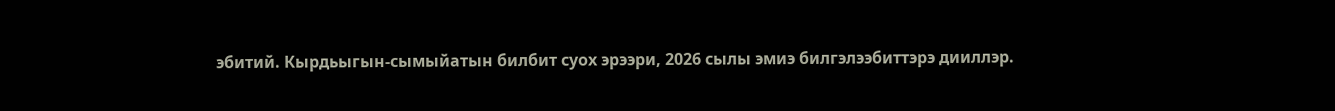эбитий. Кырдьыгын-сымыйатын билбит суох эрээри, 2026 сылы эмиэ билгэлээбиттэрэ дииллэр.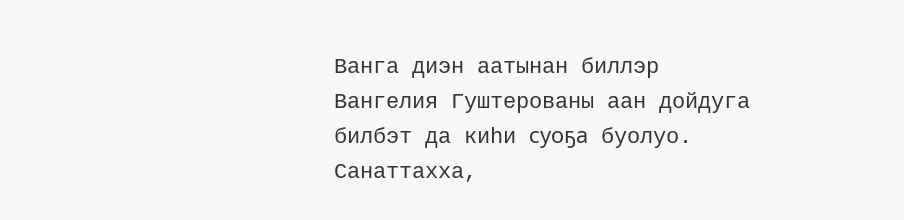Ванга диэн аатынан биллэр Вангелия Гуштерованы аан дойдуга билбэт да киһи суоҕа буолуо. Санаттахха,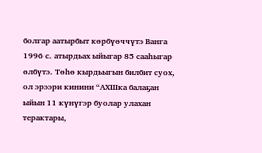болгар аатырбыт көрбүөччүтэ Ванга 1996 с. атырдьах ыйыгар 85 сааһыгар өлбүтэ. Төһө кырдьыгын билбит суох, ол эрээри кинини “АХШка балаҕан ыйын 11 күнүгэр буолар улахан терактары,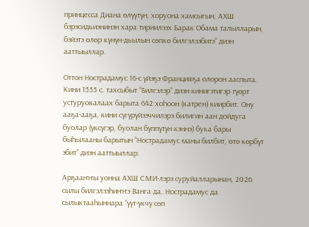принцесса Диана өлүүтүн, хоруона хамсыгын, АХШ бэрэсидьиэнинэн хара тириилээх Барак Обама талылларын, бэйэтэ өлөр күнүн-дьылын сөпкө билгэлээбитэ” диэн ааттыыллар.

Оттон Нострадамус 16-с үйэҕэ Францияҕа олорон ааспыта. Кини 1555 с. тахсыбыт “Билгэлэр” диэн кинигэтигэр түөрт устуруокалаах барыта 642 хоһоон (катрен) киирбит. Ону ааҕа-ааҕа, кини сүгүрүйээччилэрэ билигин аан дойдуга буолар (үксүгэр, буолан бүппүтүн кэннэ) бука бары быһылааны барытын “Нострадамус маны билбит, өтө көрбүт эбит” диэн ааттыыллар.

Арҕааҥҥы уонна АХШ СМИ-лэрэ суруйалларынан, 2026 сылы билгэлээһиҥҥэ Ванга да, Нострадамус да сылыктааһыннара “үүт-үкчү сөп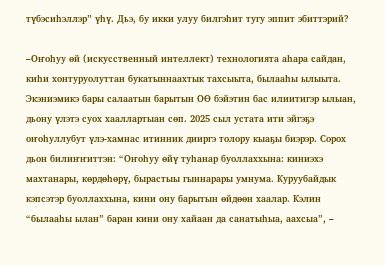түбэсиһэллэр” үһү. Дьэ, бу икки улуу билгэһит тугу эппит эбиттэрий?

–Оҥоһуу өй (искусственный интеллект) технологията аһара сайдан, киһи хонтуруолуттан букатыннаахтык тахсыыта, былааһы ылыыта. Экэниэмикэ бары салаатын барытын ОӨ бэйэтин бас илиитигэр ылыан, дьону үлэтэ суох хааллартыан сөп. 2025 сыл устата ити эйгэҕэ оҥоһуллубут үлэ-хамнас итинник дииргэ толору кыаҕы биэрэр. Сорох дьон билиҥҥиттэн: “Оҥоһуу өйү туһанар буоллаххына: киниэхэ махтанары, көрдөһөрү, бырастыы гыннарары умнума. Куруубайдык кэпсэтэр буоллаххына, кини ону барытын өйдөөн хаалар. Кэлин “былааһы ылан” баран кини ону хайаан да санатыһыа, аахсыа”, –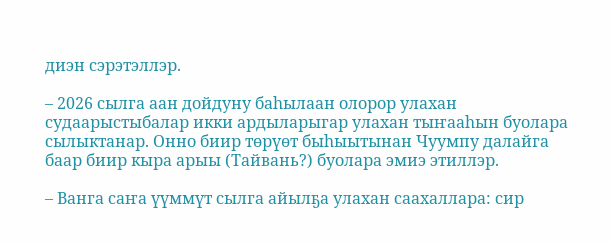диэн сэрэтэллэр.

– 2026 сылга аан дойдуну баһылаан олорор улахан судаарыстыбалар икки ардыларыгар улахан тыҥааһын буолара сылыктанар. Онно биир төрүөт быһыытынан Чуумпу далайга баар биир кыра арыы (Тайвань?) буолара эмиэ этиллэр.

– Ванга саҥа үүммүт сылга айылҕа улахан саахаллара: сир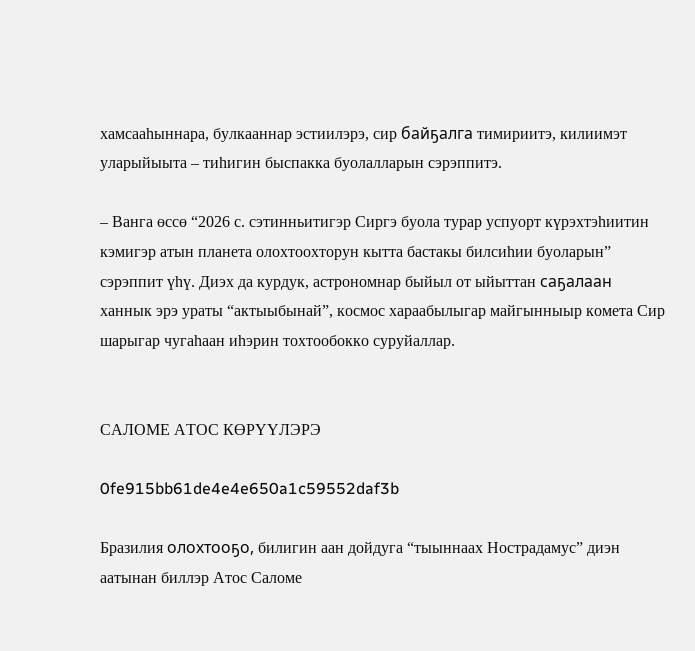хамсааһыннара, булкааннар эстиилэрэ, сир байҕалга тимириитэ, килиимэт уларыйыыта – тиһигин быспакка буолалларын сэрэппитэ.

– Ванга өссө “2026 с. сэтинньитигэр Сиргэ буола турар успуорт күрэхтэһиитин кэмигэр атын планета олохтоохторун кытта бастакы билсиһии буоларын” сэрэппит үһү. Диэх да курдук, астрономнар быйыл от ыйыттан саҕалаан ханнык эрэ ураты “актыыбынай”, космос хараабылыгар майгынныыр комета Сир шарыгар чугаһаан иһэрин тохтообокко суруйаллар.


САЛОМЕ АТОС КӨРҮҮЛЭРЭ

0fe915bb61de4e4e650a1c59552daf3b

Бразилия олохтооҕо, билигин аан дойдуга “тыыннаах Нострадамус” диэн аатынан биллэр Атос Саломе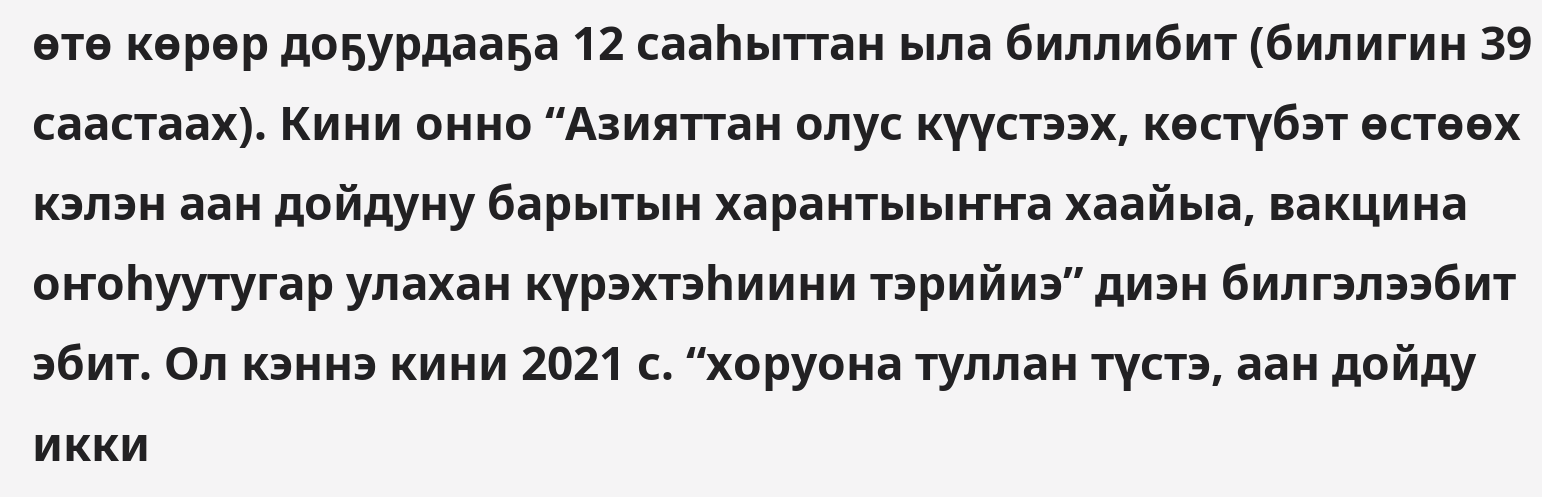өтө көрөр доҕурдааҕа 12 сааһыттан ыла биллибит (билигин 39 саастаах). Кини онно “Азияттан олус күүстээх, көстүбэт өстөөх кэлэн аан дойдуну барытын харантыыҥҥа хаайыа, вакцина оҥоһуутугар улахан күрэхтэһиини тэрийиэ” диэн билгэлээбит эбит. Ол кэннэ кини 2021 с. “хоруона туллан түстэ, аан дойду икки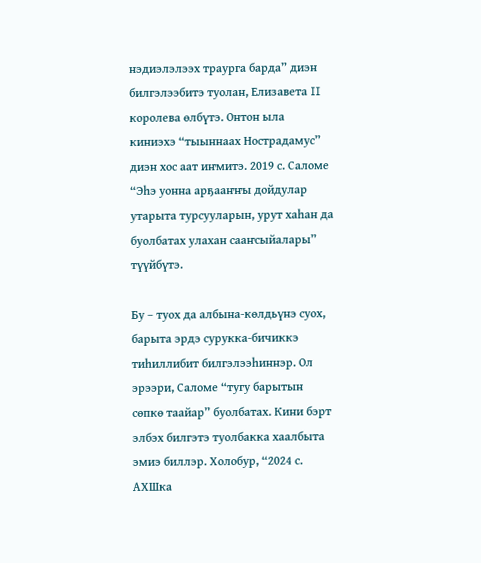нэдиэлэлээх траурга барда” диэн билгэлээбитэ туолан, Елизавета II королева өлбүтэ. Онтон ыла киниэхэ “тыыннаах Нострадамус” диэн хос аат иҥмитэ. 2019 с. Саломе “Эһэ уонна арҕааҥҥы дойдулар утарыта турсууларын, урут хаһан да буолбатах улахан сааҥсыйалары” түүйбүтэ.

Бу – туох да албына-көлдьүнэ суох, барыта эрдэ сурукка-бичиккэ тиһиллибит билгэлээһиннэр. Ол эрээри, Саломе “тугу барытын сөпкө таайар” буолбатах. Кини бэрт элбэх билгэтэ туолбакка хаалбыта эмиэ биллэр. Холобур, “2024 с. АХШка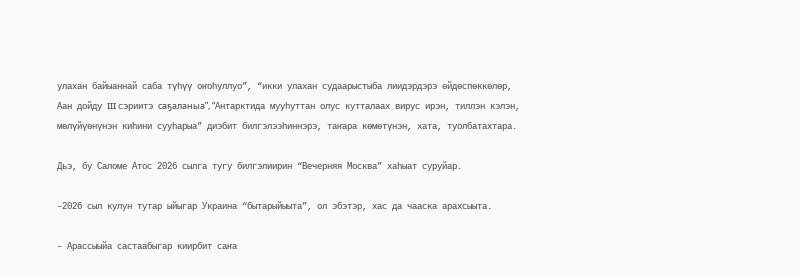улахан байыаннай саба түһүү оҥоһуллуо”, “икки улахан судаарыстыба лиидэрдэрэ өйдөспөккөлөр, Аан дойду III сэриитэ саҕаланыа”, “Антарктида мууһуттан олус кутталаах вирус ирэн, тиллэн кэлэн, мөлүйүөнүнэн киһини сууһарыа” диэбит билгэлээһиннэрэ, таҥара көмөтүнэн, хата, туолбатахтара.

Дьэ, бу Саломе Атос 2026 сылга тугу билгэлиирин “Вечерняя Москва” хаһыат суруйар.

–2026 сыл кулун тутар ыйыгар Украина “бытарыйыыта”, ол эбэтэр, хас да чааска арахсыыта.

– Арассыыйа састаабыгар киирбит саҥа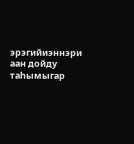эрэгийиэннэри аан дойду таһымыгар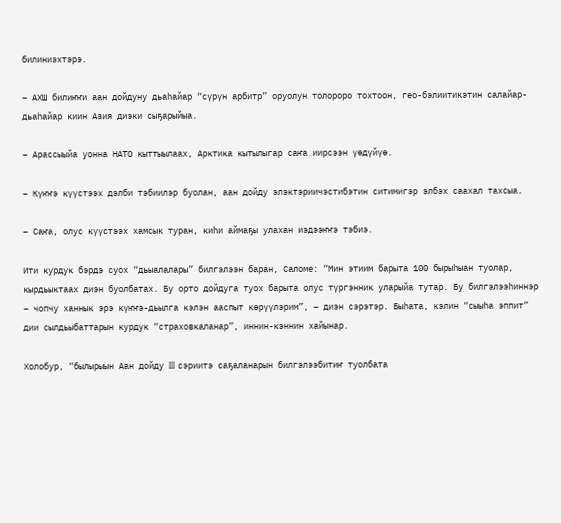билиниэхтэрэ.

– АХШ билиҥҥи аан дойдуну дьаһайар “сүрүн арбитр” оруолун толороро тохтоон, гео-бэлиитикэтин салайар-дьаһайар киин Азия диэки сыҕарыйыа.

– Арассыыйа уонна НАТО кыттыылаах, Арктика кытылыгар саҥа иирсээн үөдүйүө.

– Күҥҥэ күүстээх дэлби тэбиилэр буолан, аан дойду элэктэриичэстибэтин ситимигэр элбэх саахал тахсыа.

– Саҥа, олус күүстээх хамсык туран, киһи аймаҕы улахан иэдээҥҥэ тэбиэ.

Ити курдук бэрдэ суох “дьыалалары” билгэлээн баран, Саломе: “Мин этиим барыта 100 бырыһыан туолар, кырдьыктаах диэн буолбатах. Бу орто дойдуга туох барыта олус түргэнник уларыйа тутар. Бу билгэлээһиннэр – чопчу ханнык эрэ күҥҥэ-дьылга кэлэн ааспыт көрүүлэрим”, – диэн сэрэтэр. Быһата, кэлин “сыыһа эппит” дии сылдьыбаттарын курдук “страховкаланар”, иннин-кэннин хайынар.

Холобур, “былырыын Аан дойду III сэриитэ саҕаланарын билгэлээбитиҥ туолбата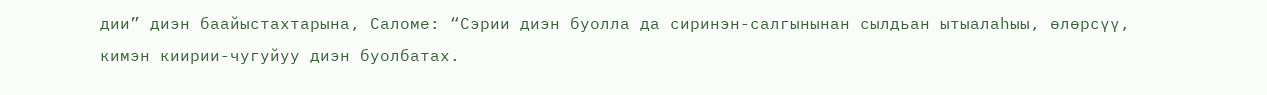дии” диэн баайыстахтарына, Саломе: “Сэрии диэн буолла да сиринэн-салгынынан сылдьан ытыалаһыы, өлөрсүү, кимэн киирии-чугуйуу диэн буолбатах.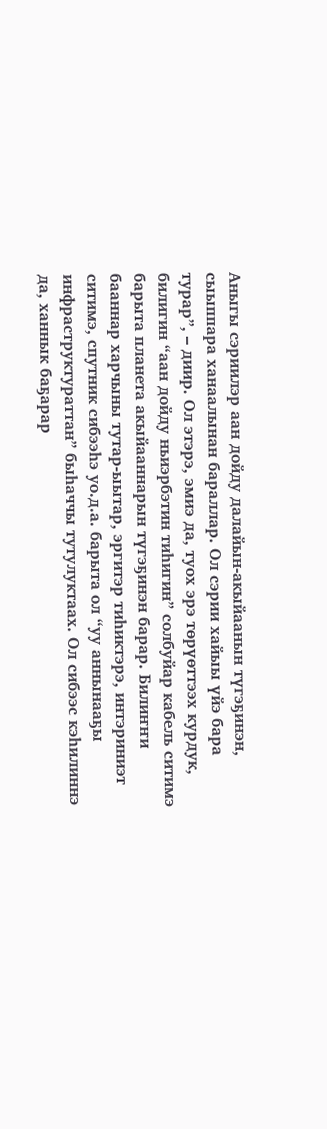Аныгы сэриилэр аан дойду далайын-акыйаанын түгэҕинэн, сыыппара ханаалынан бараллар. Ол сэрии хайыы үйэ бара турар”, – диир. Ол этэрэ, эмиэ да, туох эрэ төрүөттээх курдук, билигин “аан дойду ньиэрбэтин тиһигин” солбуйар кабель ситимэ барыта планета акыйааннарын түгэҕинэн барар. Билиҥҥи бааннар харчыны тутар-ыытар, эргитэр тиһиктэрэ, интэриниэт ситимэ, спутник сибээһэ уо.д.а. барыта ол “уу аннынааҕы инфраструктураттан” быһаччы тутулуктаах. Ол сибээс кэһилиннэ да, ханнык баҕарар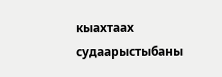кыахтаах судаарыстыбаны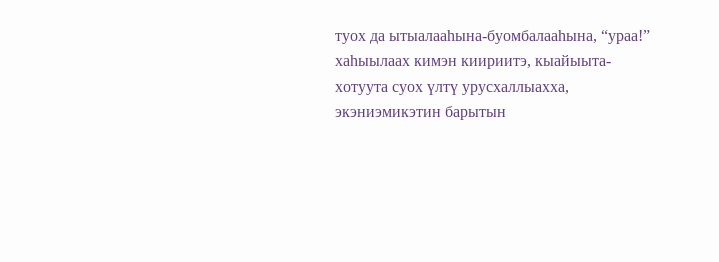туох да ытыалааһына-буомбалааһына, “ураа!” хаһыылаах кимэн киириитэ, кыайыыта-хотуута суох үлтү урусхаллыахха, экэниэмикэтин барытын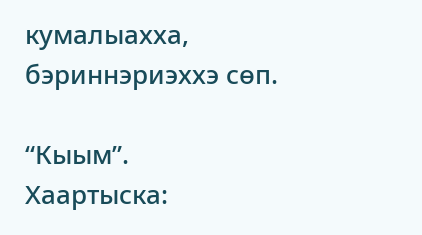кумалыахха, бэриннэриэххэ сөп.

“Кыым”.
Хаартыска: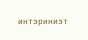интэриниэт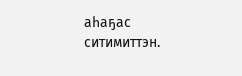аһаҕас ситимиттэн.